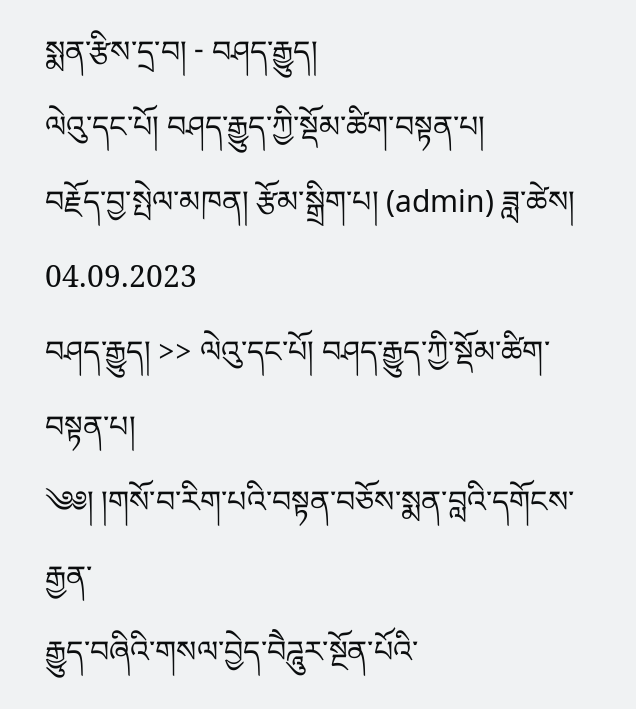སྨན་རྩིས་དྲ་བ། - བཤད་རྒྱུད།
ལེའུ་དང་པོ། བཤད་རྒྱུད་ཀྱི་སྡོམ་ཚིག་བསྟན་པ།
བརྗོད་བྱ་སྤེལ་མཁན། རྩོམ་སྒྲིག་པ། (admin) ཟླ་ཚེས། 04.09.2023
བཤད་རྒྱུད། >> ལེའུ་དང་པོ། བཤད་རྒྱུད་ཀྱི་སྡོམ་ཚིག་བསྟན་པ།
༄༅། །གསོ་བ་རིག་པའི་བསྟན་བཅོས་སྨན་བླའི་དགོངས་རྒྱན་
རྒྱུད་བཞིའི་གསལ་བྱེད་བཻཌཱུར་སྔོན་པོའི་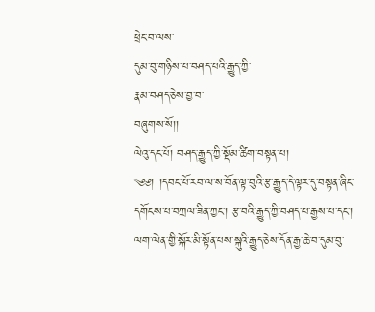ཕྲེང་བ་ལས་
དུམ་བུ་གཉིས་པ་བཤད་པའི་རྒྱུད་ཀྱི་
རྣམ་བཤད་ཅེས་བྱ་བ་
བཞུགས་སོ།།
ལེའུ་དང་པོ། བཤད་རྒྱུད་ཀྱི་སྡོམ་ཚིག་བསྟན་པ།
༄༅། །དབང་པོ་རབ་ལ་ས་བོན་ལྟ་བུའི་རྩ་རྒྱུད་དེ་ལྟར་དུ་བསྟན་ཞིང་དགོངས་པ་བཀྲལ་ཟིན་ཀྱང་། རྩ་བའི་རྒྱུད་ཀྱི་བཤད་པ་རྒྱས་པ་དང་། ལག་ལེན་གྱི་སྐོར་མི་སྟོན་པས་སྐུའི་རྒྱུད་ཅེས་དོན་རྒྱ་ཆེ་བ་དུམ་བུ་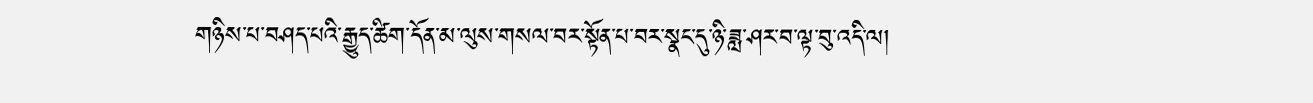གཉིས་པ་བཤད་པའི་རྒྱུད་ཚིག་དོན་མ་ལུས་གསལ་བར་སྟོན་པ་བར་སྣང་དུ་ཉི་ཟླ་ཤར་བ་ལྟ་བུ་འདི་ལ།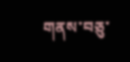གནས་བཅུ་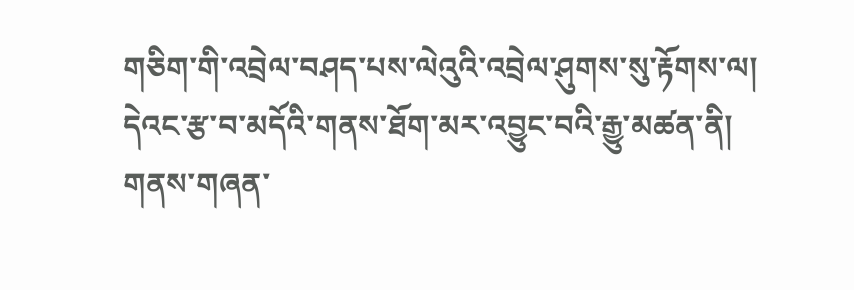གཅིག་གི་འབྲེལ་བཤད་པས་ལེའུའི་འབྲེལ་ཤུགས་སུ་རྟོགས་ལ། དེའང་རྩ་བ་མདོའི་གནས་ཐོག་མར་འབྱུང་བའི་རྒྱུ་མཚན་ནི། གནས་གཞན་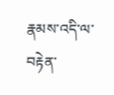རྣམས་འདི་ལ་བརྟེན་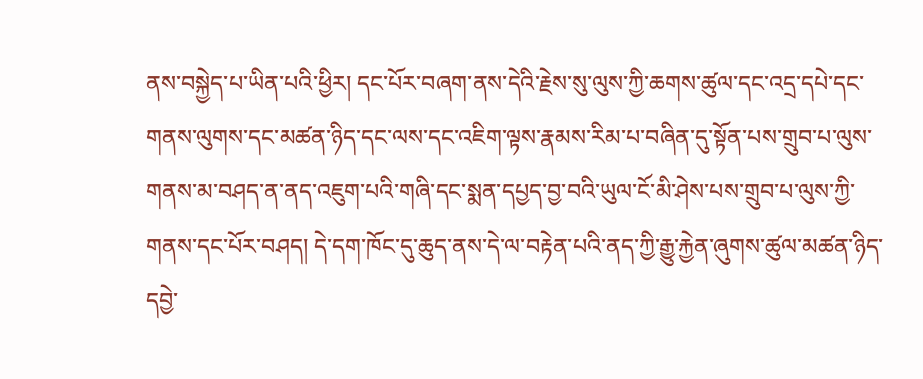ནས་བསྐྱེད་པ་ཡིན་པའི་ཕྱིར། དང་པོར་བཞག་ནས་དེའི་རྗེས་སུ་ལུས་ཀྱི་ཆགས་ཚུལ་དང་འདྲ་དཔེ་དང་གནས་ལུགས་དང་མཚན་ཉིད་དང་ལས་དང་འཇིག་ལྟས་རྣམས་རིམ་པ་བཞིན་དུ་སྟོན་པས་གྲུབ་པ་ལུས་གནས་མ་བཤད་ན་ནད་འཇུག་པའི་གཞི་དང་སྨན་དཔྱད་བྱ་བའི་ཡུལ་ངོ་མི་ཤེས་པས་གྲུབ་པ་ལུས་ཀྱི་གནས་དང་པོར་བཤད། དེ་དག་ཁོང་དུ་ཆུད་ནས་དེ་ལ་བརྟེན་པའི་ནད་ཀྱི་རྒྱུ་རྐྱེན་ཞུགས་ཚུལ་མཚན་ཉིད་དབྱེ་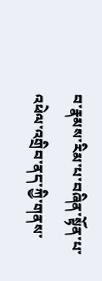བ་རྣམས་རིམ་པ་བཞིན་སྟོན་པ་འཕེལ་འགྲིབ་ནད་ཀྱི་གནས་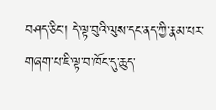བཤད་ཅིང་། དེ་ལྟ་བུའི་ལུས་དང་ནད་ཀྱི་རྣམ་པར་གཞག་པ་ཇི་ལྟ་བ་ཁོང་དུ་ཆུད་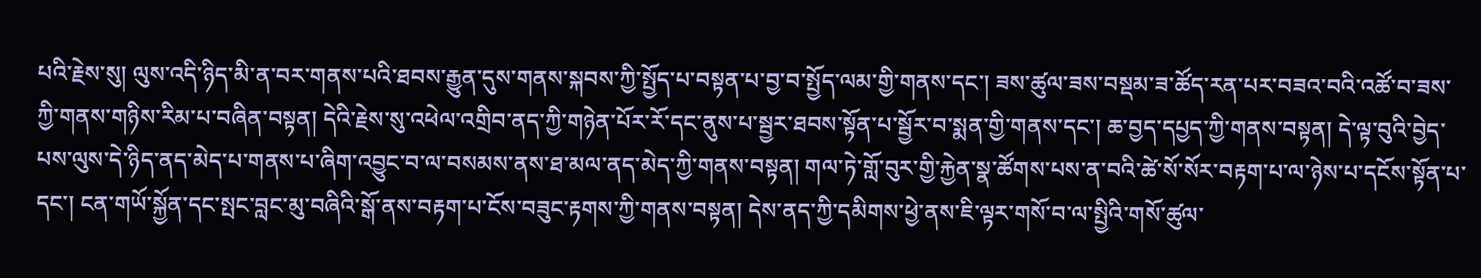པའི་རྗེས་སུ། ལུས་འདི་ཉིད་མི་ན་བར་གནས་པའི་ཐབས་རྒྱུན་དུས་གནས་སྐབས་ཀྱི་སྤྱོད་པ་བསྟན་པ་བྱ་བ་སྤྱོད་ལམ་གྱི་གནས་དང་། ཟས་ཚུལ་ཟས་བསྡམ་ཟ་ཚོད་རན་པར་བཟའ་བའི་འཚོ་བ་ཟས་ཀྱི་གནས་གཉིས་རིམ་པ་བཞིན་བསྟན། དེའི་རྗེས་སུ་འཕེལ་འགྲིབ་ནད་ཀྱི་གཉེན་པོར་རོ་དང་ནུས་པ་སྦྱར་ཐབས་སྟོན་པ་སྦྱོར་བ་སྨན་གྱི་གནས་དང་། ཆ་བྱད་དཔྱད་ཀྱི་གནས་བསྟན། དེ་ལྟ་བུའི་བྱེད་པས་ལུས་དེ་ཉིད་ནད་མེད་པ་གནས་པ་ཞིག་འབྱུང་བ་ལ་བསམས་ནས་ཐ་མལ་ནད་མེད་ཀྱི་གནས་བསྟན། གལ་ཏེ་གློ་བུར་གྱི་རྐྱེན་སྣ་ཚོགས་པས་ན་བའི་ཚེ་སོ་སོར་བརྟག་པ་ལ་ཉེས་པ་དངོས་སྟོན་པ་དང་། ངན་གཡོ་སྐྱོན་དང་སྤང་བླང་མུ་བཞིའི་སྒོ་ནས་བརྟག་པ་ངོས་བཟུང་རྟགས་ཀྱི་གནས་བསྟན། དེས་ནད་ཀྱི་དམིགས་ཕྱེ་ནས་ཇི་ལྟར་གསོ་བ་ལ་སྤྱིའི་གསོ་ཚུལ་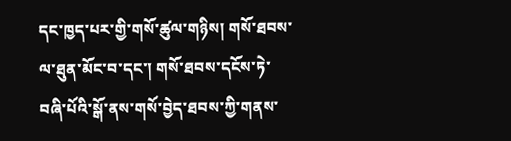དང་ཁྱད་པར་གྱི་གསོ་ཚུལ་གཉིས། གསོ་ཐབས་ལ་ཐུན་མོང་བ་དང་། གསོ་ཐབས་དངོས་ཏེ་བཞི་པོའི་སྒོ་ནས་གསོ་བྱེད་ཐབས་ཀྱི་གནས་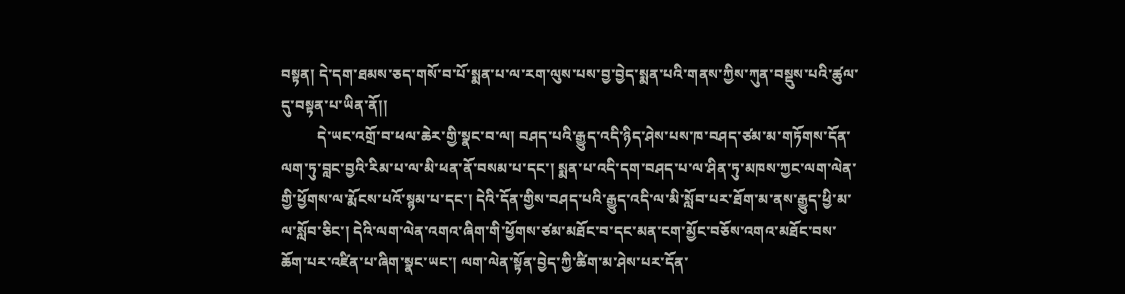བསྟན། དེ་དག་ཐམས་ཅད་གསོ་བ་པོ་སྨན་པ་ལ་རག་ལུས་པས་བྱ་བྱེད་སྨན་པའི་གནས་ཀྱིས་ཀུན་བསྡུས་པའི་ཚུལ་དུ་བསྟན་པ་ཡིན་ནོ།།
          དེ་ཡང་འགྲོ་བ་ཕལ་ཆེར་གྱི་སྣང་བ་ལ། བཤད་པའི་རྒྱུད་འདི་ཉིད་ཤེས་པས་ཁ་བཤད་ཙམ་མ་གཏོགས་དོན་ལག་ཏུ་བླང་བྱའི་རིམ་པ་ལ་མི་ཕན་ནོ་བསམ་པ་དང་། སྨན་པ་འདི་དག་བཤད་པ་ལ་ཤིན་ཏུ་མཁས་ཀྱང་ལག་ལེན་གྱི་ཕྱོགས་ལ་རྨོངས་པའོ་སྙམ་པ་དང་། དེའི་དོན་གྱིས་བཤད་པའི་རྒྱུད་འདི་ལ་མི་སློབ་པར་ཐོག་མ་ནས་རྒྱུད་ཕྱི་མ་ལ་སློབ་ཅིང་། དེའི་ལག་ལེན་འགའ་ཞིག་གི་ཕྱོགས་ཙམ་མཐོང་བ་དང་མན་ངག་མྱོང་བཅོས་འགའ་མཐོང་བས་ཆོག་པར་འཛིན་པ་ཞིག་སྣང་ཡང་། ལག་ལེན་སྟོན་བྱེད་ཀྱི་ཚིག་མ་ཤེས་པར་དོན་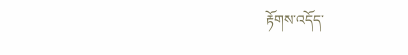རྟོགས་འདོད་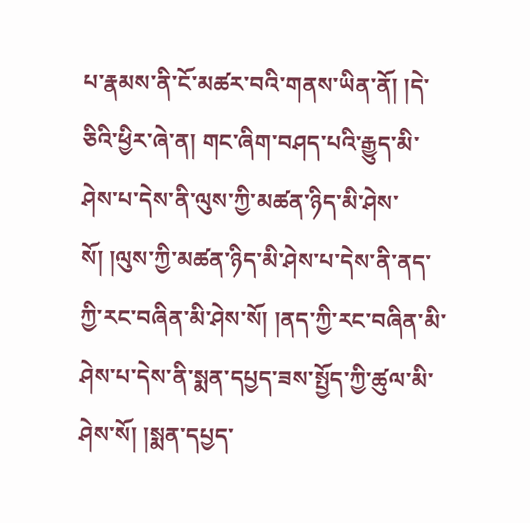པ་རྣམས་ནི་ངོ་མཚར་བའི་གནས་ཡིན་ནོ། །དེ་ཅིའི་ཕྱིར་ཞེ་ན། གང་ཞིག་བཤད་པའི་རྒྱུད་མི་ཤེས་པ་དེས་ནི་ལུས་ཀྱི་མཚན་ཉིད་མི་ཤེས་སོ། །ལུས་ཀྱི་མཚན་ཉིད་མི་ཤེས་པ་དེས་ནི་ནད་ཀྱི་རང་བཞིན་མི་ཤེས་སོ། །ནད་ཀྱི་རང་བཞིན་མི་ཤེས་པ་དེས་ནི་སྨན་དཔྱད་ཟས་སྤྱོད་ཀྱི་ཚུལ་མི་ཤེས་སོ། །སྨན་དཔྱད་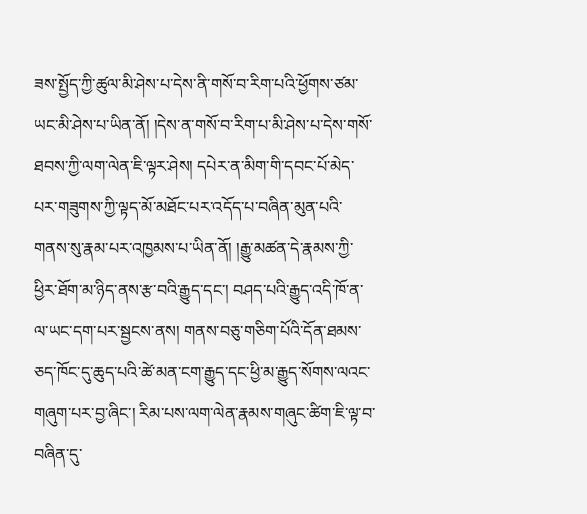ཟས་སྤྱོད་ཀྱི་ཚུལ་མི་ཤེས་པ་དེས་ནི་གསོ་བ་རིག་པའི་ཕྱོགས་ཙམ་ཡང་མི་ཤེས་པ་ཡིན་ནོ། །དེས་ན་གསོ་བ་རིག་པ་མི་ཤེས་པ་དེས་གསོ་ཐབས་ཀྱི་ལག་ལེན་ཇི་ལྟར་ཤེས། དཔེར་ན་མིག་གི་དབང་པོ་མེད་པར་གཟུགས་ཀྱི་ལྟད་མོ་མཐོང་པར་འདོད་པ་བཞིན་མུན་པའི་གནས་སུ་རྣམ་པར་འཁྱམས་པ་ཡིན་ནོ། །རྒྱུ་མཚན་དེ་རྣམས་ཀྱི་ཕྱིར་ཐོག་མ་ཉིད་ནས་རྩ་བའི་རྒྱུད་དང་། བཤད་པའི་རྒྱུད་འདི་ཁོ་ན་ལ་ཡང་དག་པར་སྦྱངས་ནས། གནས་བཅུ་གཅིག་པོའི་དོན་ཐམས་ཅད་ཁོང་དུ་ཆུད་པའི་ཚེ་མན་ངག་རྒྱུད་དང་ཕྱི་མ་རྒྱུད་སོགས་ལའང་གཞུག་པར་བྱ་ཞིང་། རིམ་པས་ལག་ལེན་རྣམས་གཞུང་ཚིག་ཇི་ལྟ་བ་བཞིན་དུ་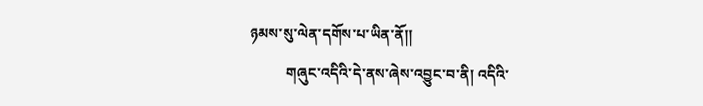ཉམས་སུ་ལེན་དགོས་པ་ཡིན་ནོ།།
          གཞུང་འདིའི་དེ་ནས་ཞེས་འབྱུང་བ་ནི། འདིའི་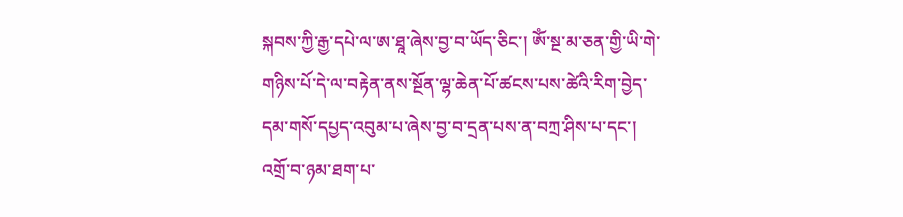སྐབས་ཀྱི་རྒྱ་དཔེ་ལ་ཨ་ཐཱ་ཞེས་བྱ་བ་ཡོད་ཅིང་། ཨོཾ་སྔ་མ་ཅན་གྱི་ཡི་གེ་གཉིས་པོ་དེ་ལ་བརྟེན་ནས་སྔོན་ལྷ་ཆེན་པོ་ཚངས་པས་ཚེའི་རིག་བྱེད་དམ་གསོ་དཔྱད་འབུམ་པ་ཞེས་བྱ་བ་དྲན་པས་ན་བཀྲ་ཤིས་པ་དང་། འགྲོ་བ་ཉམ་ཐག་པ་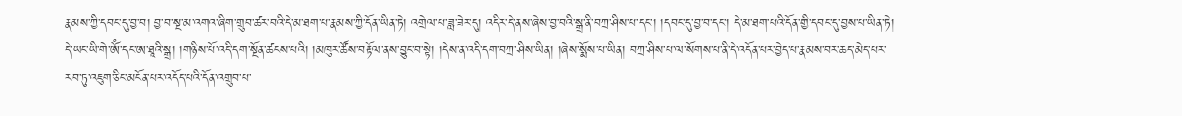རྣམས་ཀྱི་དབང་དུ་བྱ་བ། བྱ་བ་སྔ་མ་འགའ་ཞིག་གྲུབ་ཚར་བའི་དེ་མ་ཐག་པ་རྣམས་ཀྱི་དོན་ཡིན་ཏེ། འགྲེལ་པ་ཟླ་ཟེར་དུ། འདིར་དེ་ནས་ཞེས་བྱ་བའི་སྒྲ་ནི་བཀྲ་ཤིས་པ་དང་། །དབང་དུ་བྱ་བ་དང་། དེ་མ་ཐག་པའི་དོན་གྱི་དབང་དུ་བྱས་པ་ཡིན་ཏེ། དེ་ཡང་ཡི་གེ་ཨོཾ་དང་ཨ་ཐཱའི་སྒྲ། །གཉིས་པོ་འདི་དག་སྔོན་ཚངས་པའི། །མཁུར་ཚོས་བརྟོལ་ནས་བྱུང་བ་སྟེ། །དེས་ན་འདི་དག་བཀྲ་ཤིས་ཡིན། །ཞེས་སྨོས་པ་ཡིན། བཀྲ་ཤིས་པ་ལ་སོགས་པ་ནི་དེ་འདོན་པར་བྱེད་པ་རྣམས་བར་ཆད་མེད་པར་རབ་ཏུ་འཇུག་ཅིང་མངོན་པར་འདོད་པའི་དོན་འགྲུབ་པ་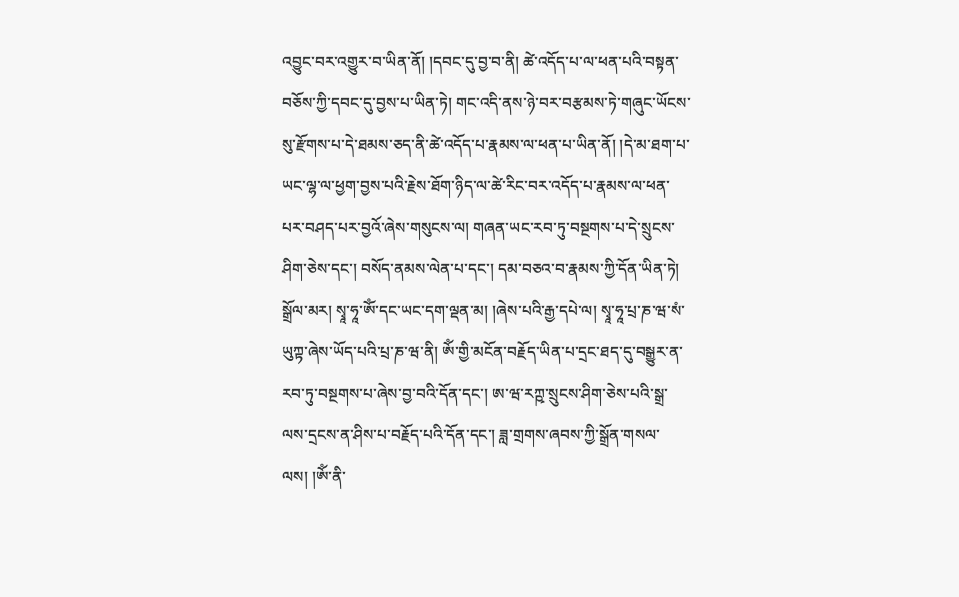འབྱུང་བར་འགྱུར་བ་ཡིན་ནོ། །དབང་དུ་བྱ་བ་ནི། ཚེ་འདོད་པ་ལ་ཕན་པའི་བསྟན་བཅོས་ཀྱི་དབང་དུ་བྱས་པ་ཡིན་ཏེ། གང་འདི་ནས་ཉེ་བར་བརྩམས་ཏེ་གཞུང་ཡོངས་སུ་རྫོགས་པ་དེ་ཐམས་ཅད་ནི་ཚེ་འདོད་པ་རྣམས་ལ་ཕན་པ་ཡིན་ནོ། །དེ་མ་ཐག་པ་ཡང་ལྷ་ལ་ཕྱག་བྱས་པའི་རྗེས་ཐོག་ཉིད་ལ་ཚེ་རིང་བར་འདོད་པ་རྣམས་ལ་ཕན་པར་བཤད་པར་བྱའོ་ཞེས་གསུངས་ལ། གཞན་ཡང་རབ་ཏུ་བསྔགས་པ་དེ་སྲུངས་ཤིག་ཅེས་དང་། བསོད་ནམས་ལེན་པ་དང་། དམ་བཅའ་བ་རྣམས་ཀྱི་དོན་ཡིན་ཏེ། སྒྲོལ་མར། སྭཱ་ཧཱ་ཨོཾ་དང་ཡང་དག་ལྡན་མ། །ཞེས་པའི་རྒྱ་དཔེ་ལ། སྭཱ་ཧཱ་པྲ་ཎ་ཝ་སཾ་ཡུཀྟ་ཞེས་ཡོད་པའི་པྲ་ཎ་ཝ་ནི། ཨོཾ་གྱི་མངོན་བརྗོད་ཡིན་པ་དྲང་ཐད་དུ་བསྒྱུར་ན་རབ་ཏུ་བསྔགས་པ་ཞེས་བྱ་བའི་དོན་དང་། ཨ་ཝ་རཀྵ་སྲུངས་ཤིག་ཅེས་པའི་སྒྲ་ལས་དྲངས་ན་ཤིས་པ་བརྗོད་པའི་དོན་དང་། ཟླ་གྲགས་ཞབས་ཀྱི་སྒྲོན་གསལ་ལས། །ཨོཾ་ནི་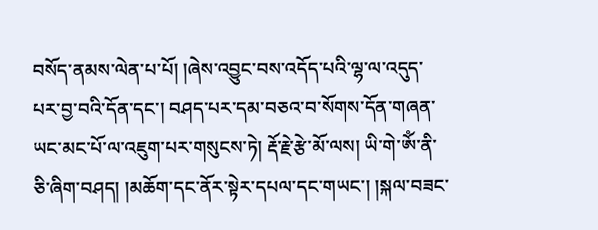བསོད་ནམས་ལེན་པ་པོ། །ཞེས་འབྱུང་བས་འདོད་པའི་ལྷ་ལ་འདུད་པར་བྱ་བའི་དོན་དང་། བཤད་པར་དམ་བཅའ་བ་སོགས་དོན་གཞན་ཡང་མང་པོ་ལ་འཇུག་པར་གསུངས་ཏེ། རྡོ་རྗེ་རྩེ་མོ་ལས། ཡི་གེ་ཨོཾ་ནི་ཅི་ཞིག་བཤད། །མཆོག་དང་ནོར་སྟེར་དཔལ་དང་གཡང་། །སྐལ་བཟང་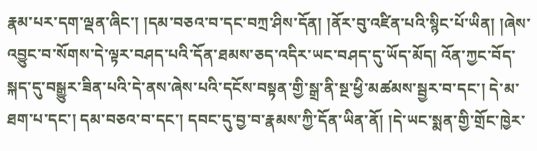རྣམ་པར་དག་ལྡན་ཞིང་། །དམ་བཅའ་བ་དང་བཀྲ་ཤིས་དོན། །ནོར་བུ་འཛིན་པའི་སྙིང་པོ་ཡིན། །ཞེས་འབྱུང་བ་སོགས་དེ་ལྟར་བཤད་པའི་དོན་ཐམས་ཅད་འདིར་ཡང་བཤད་དུ་ཡོད་མོད། འོན་ཀྱང་བོད་སྐད་དུ་བསྒྱུར་ཟིན་པའི་དེ་ནས་ཞེས་པའི་དངོས་བསྟན་གྱི་སྒྲ་ནི་སྔ་ཕྱི་མཚམས་སྦྱར་བ་དང་། དེ་མ་ཐག་པ་དང་། དམ་བཅའ་བ་དང་། དབང་དུ་བྱ་བ་རྣམས་ཀྱི་དོན་ཡིན་ནོ། །དེ་ཡང་སྨན་གྱི་གྲོང་ཁྱེར་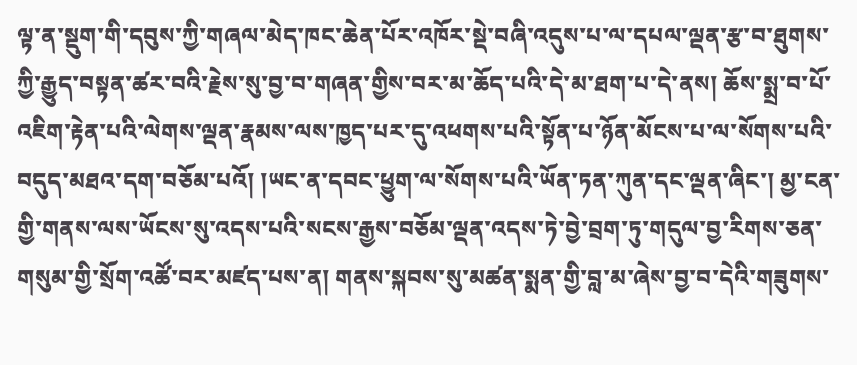ལྟ་ན་སྡུག་གི་དབུས་ཀྱི་གཞལ་མེད་ཁང་ཆེན་པོར་འཁོར་སྡེ་བཞི་འདུས་པ་ལ་དཔལ་ལྡན་རྩ་བ་ཐུགས་ཀྱི་རྒྱུད་བསྟན་ཚར་བའི་རྗེས་སུ་བྱ་བ་གཞན་གྱིས་བར་མ་ཆོད་པའི་དེ་མ་ཐག་པ་དེ་ནས། ཆོས་སྨྲ་བ་པོ་འཇིག་རྟེན་པའི་ལེགས་ལྡན་རྣམས་ལས་ཁྱད་པར་དུ་འཕགས་པའི་སྟོན་པ་ཉོན་མོངས་པ་ལ་སོགས་པའི་བདུད་མཐའ་དག་བཅོམ་པའོ། །ཡང་ན་དབང་ཕྱུག་ལ་སོགས་པའི་ཡོན་ཏན་ཀུན་དང་ལྡན་ཞིང་། མྱ་ངན་གྱི་གནས་ལས་ཡོངས་སུ་འདས་པའི་སངས་རྒྱས་བཅོམ་ལྡན་འདས་ཏེ་བྱེ་བྲག་ཏུ་གདུལ་བྱ་རིགས་ཅན་གསུམ་གྱི་སྲོག་འཚོ་བར་མཛད་པས་ན། གནས་སྐབས་སུ་མཚན་སྨན་གྱི་བླ་མ་ཞེས་བྱ་བ་དེའི་གཟུགས་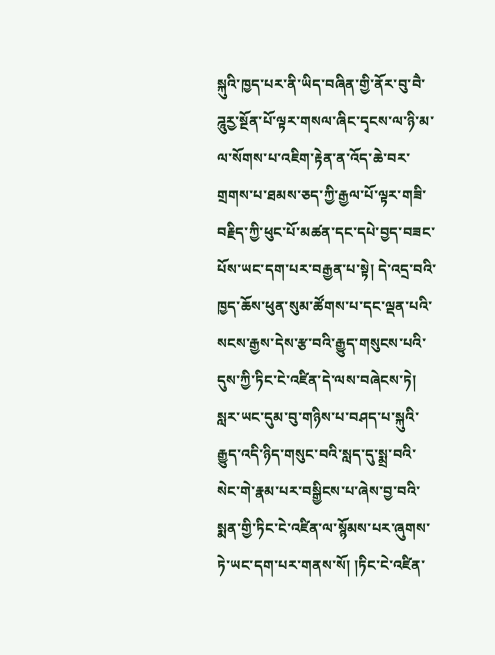སྐུའི་ཁྱད་པར་ནི་ཡིད་བཞིན་གྱི་ནོར་བུ་བཻ་ཌཱུརྱ་སྔོན་པོ་ལྟར་གསལ་ཞིང་དྭངས་ལ་ཉི་མ་ལ་སོགས་པ་འཇིག་རྟེན་ན་འོད་ཆེ་བར་གྲགས་པ་ཐམས་ཅད་ཀྱི་རྒྱལ་པོ་ལྟར་གཟི་བརྗིད་ཀྱི་ཕུང་པོ་མཚན་དང་དཔེ་བྱད་བཟང་པོས་ཡང་དག་པར་བརྒྱན་པ་སྟེ། དེ་འདྲ་བའི་ཁྱད་ཆོས་ཕུན་སུམ་ཚོགས་པ་དང་ལྡན་པའི་སངས་རྒྱས་དེས་རྩ་བའི་རྒྱུད་གསུངས་པའི་དུས་ཀྱི་ཏིང་ངེ་འཛིན་དེ་ལས་བཞེངས་ཏེ། སླར་ཡང་དུམ་བུ་གཉིས་པ་བཤད་པ་སྐུའི་རྒྱུད་འདི་ཉིད་གསུང་བའི་སླད་དུ་སྨྲ་བའི་སེང་གེ་རྣམ་པར་བསྒྱིངས་པ་ཞེས་བྱ་བའི་སྨན་གྱི་ཏིང་ངེ་འཛིན་ལ་སྙོམས་པར་ཞུགས་ཏེ་ཡང་དག་པར་གནས་སོ། །ཏིང་ངེ་འཛིན་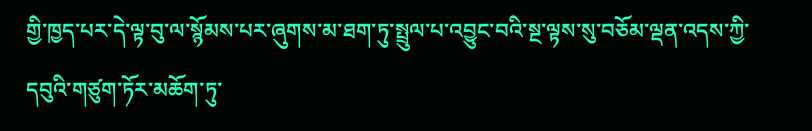གྱི་ཁྱད་པར་དེ་ལྟ་བུ་ལ་སྙོམས་པར་ཞུགས་མ་ཐག་ཏུ་སྤྲུལ་པ་འབྱུང་བའི་སྔ་ལྟས་སུ་བཅོམ་ལྡན་འདས་ཀྱི་དབུའི་གཙུག་ཏོར་མཆོག་ཏུ་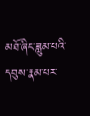མཐོ་ཞིང་ཟླུམ་པའི་དབུས་རྣམ་པར་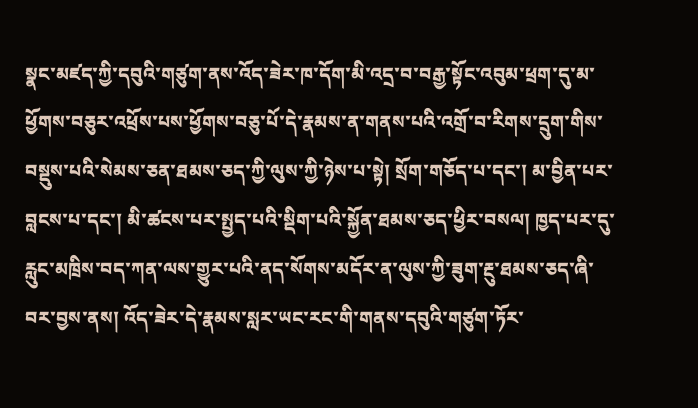སྣང་མཛད་ཀྱི་དབུའི་གཙུག་ནས་འོད་ཟེར་ཁ་དོག་མི་འདྲ་བ་བརྒྱ་སྟོང་འབུམ་ཕྲག་དུ་མ་ཕྱོགས་བཅུར་འཕྲོས་པས་ཕྱོགས་བཅུ་པོ་དེ་རྣམས་ན་གནས་པའི་འགྲོ་བ་རིགས་དྲུག་གིས་བསྡུས་པའི་སེམས་ཅན་ཐམས་ཅད་ཀྱི་ལུས་ཀྱི་ཉེས་པ་སྟེ། སྲོག་གཅོད་པ་དང་། མ་བྱིན་པར་བླངས་པ་དང་། མི་ཚངས་པར་སྤྱད་པའི་སྡིག་པའི་སྐྱོན་ཐམས་ཅད་ཕྱིར་བསལ། ཁྱད་པར་དུ་རླུང་མཁྲིས་བད་ཀན་ལས་གྱུར་པའི་ནད་སོགས་མདོར་ན་ལུས་ཀྱི་ཟུག་རྔུ་ཐམས་ཅད་ཞི་བར་བྱས་ནས། འོད་ཟེར་དེ་རྣམས་སླར་ཡང་རང་གི་གནས་དབུའི་གཙུག་ཏོར་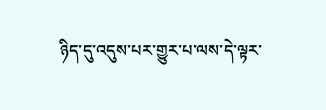ཉིད་དུ་འདུས་པར་གྱུར་པ་ལས་དེ་ལྟར་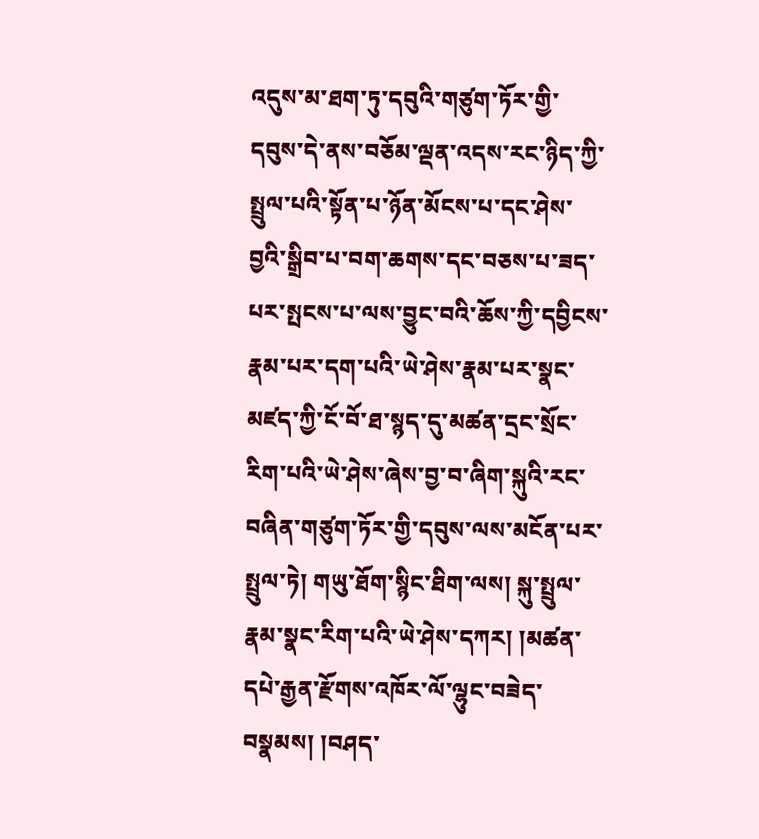འདུས་མ་ཐག་ཏུ་དབུའི་གཙུག་ཏོར་གྱི་དབུས་དེ་ནས་བཅོམ་ལྡན་འདས་རང་ཉིད་ཀྱི་སྤྲུལ་པའི་སྟོན་པ་ཉོན་མོངས་པ་དང་ཤེས་བྱའི་སྒྲིབ་པ་བག་ཆགས་དང་བཅས་པ་ཟད་པར་སྤངས་པ་ལས་བྱུང་བའི་ཆོས་ཀྱི་དབྱིངས་རྣམ་པར་དག་པའི་ཡེ་ཤེས་རྣམ་པར་སྣང་མཛད་ཀྱི་ངོ་བོ་ཐ་སྙད་དུ་མཚན་དྲང་སྲོང་རིག་པའི་ཡེ་ཤེས་ཞེས་བྱ་བ་ཞིག་སྐུའི་རང་བཞིན་གཙུག་ཏོར་གྱི་དབུས་ལས་མངོན་པར་སྤྲུལ་ཏེ། གཡུ་ཐོག་སྙིང་ཐིག་ལས། སྐུ་སྤྲུལ་རྣམ་སྣང་རིག་པའི་ཡེ་ཤེས་དཀར། །མཚན་དཔེ་རྒྱན་རྫོགས་འཁོར་ལོ་ལྷུང་བཟེད་བསྣམས། །བཤད་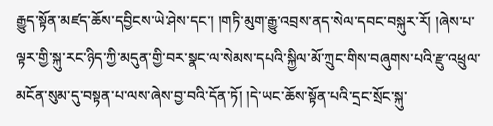རྒྱུད་སྟོན་མཛད་ཆོས་དབྱིངས་ཡེ་ཤེས་དང་། །གཏི་མུག་རྒྱུ་འབྲས་ནད་སེལ་དབང་བསྐུར་རོ། །ཞེས་པ་ལྟར་གྱི་སྐུ་རང་ཉིད་ཀྱི་མདུན་གྱི་བར་སྣང་ལ་སེམས་དཔའི་སྐྱིལ་མོ་ཀྲུང་གིས་བཞུགས་པའི་རྫུ་འཕྲུལ་མངོན་སུམ་དུ་བསྟན་པ་ལས་ཞེས་བྱ་བའི་དོན་ཏོ། །དེ་ཡང་ཆོས་སྟོན་པའི་དྲང་སྲོང་སྐུ་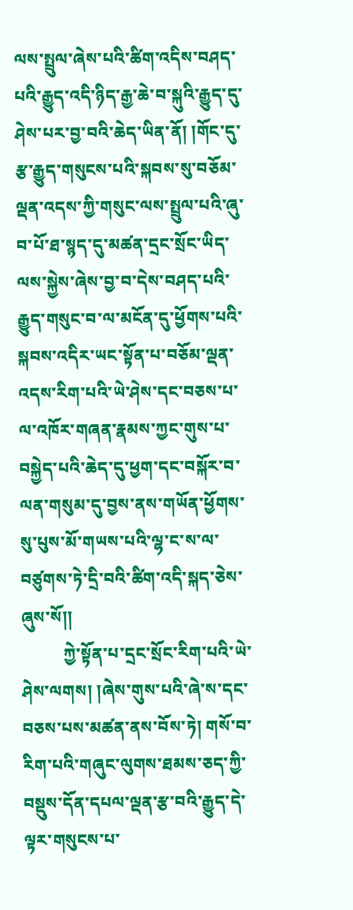ལས་སྤྲུལ་ཞེས་པའི་ཚིག་འདིས་བཤད་པའི་རྒྱུད་འདི་ཉིད་རྒྱ་ཆེ་བ་སྐུའི་རྒྱུད་དུ་ཤེས་པར་བྱ་བའི་ཆེད་ཡིན་ནོ། །གོང་དུ་རྩ་རྒྱུད་གསུངས་པའི་སྐབས་སུ་བཅོམ་ལྡན་འདས་ཀྱི་གསུང་ལས་སྤྲུལ་པའི་ཞུ་བ་པོ་ཐ་སྙད་དུ་མཚན་དྲང་སྲོང་ཡིད་ལས་སྐྱེས་ཞེས་བྱ་བ་དེས་བཤད་པའི་རྒྱུད་གསུང་བ་ལ་མངོན་དུ་ཕྱོགས་པའི་སྐབས་འདིར་ཡང་སྟོན་པ་བཅོམ་ལྡན་འདས་རིག་པའི་ཡེ་ཤེས་དང་བཅས་པ་ལ་འཁོར་གཞན་རྣམས་ཀྱང་གུས་པ་བསྐྱེད་པའི་ཆེད་དུ་ཕྱག་དང་བསྐོར་བ་ལན་གསུམ་དུ་བྱས་ནས་གཡོན་ཕྱོགས་སུ་པུས་མོ་གཡས་པའི་ལྷ་ང་ས་ལ་བཙུགས་ཏེ་དྲི་བའི་ཚིག་འདི་སྐད་ཅེས་ཞུས་སོ།།
          ཀྱེ་སྟོན་པ་དྲང་སྲོང་རིག་པའི་ཡེ་ཤེས་ལགས། །ཞེས་གུས་པའི་ཞེ་ས་དང་བཅས་པས་མཚན་ནས་བོས་ཏེ། གསོ་བ་རིག་པའི་གཞུང་ལུགས་ཐམས་ཅད་ཀྱི་བསྡུས་དོན་དཔལ་ལྡན་རྩ་བའི་རྒྱུད་དེ་ལྟར་གསུངས་པ་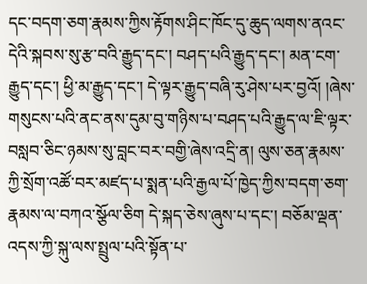དང་བདག་ཅག་རྣམས་ཀྱིས་རྟོགས་ཤིང་ཁོང་དུ་ཆུད་ལགས་ནའང་དེའི་སྐབས་སུ་རྩ་བའི་རྒྱུད་དང་། བཤད་པའི་རྒྱུད་དང་། མན་ངག་རྒྱུད་དང་། ཕྱི་མ་རྒྱུད་དང་། དེ་ལྟར་རྒྱུད་བཞི་རུ་ཤེས་པར་བྱའོ། །ཞེས་གསུངས་པའི་ནང་ནས་དུམ་བུ་གཉིས་པ་བཤད་པའི་རྒྱུད་ལ་ཇི་ལྟར་བསླབ་ཅིང་ཉམས་སུ་བླང་བར་བགྱི་ཞེས་འདྲི་ན། ལུས་ཅན་རྣམས་ཀྱི་སྲོག་འཚོ་བར་མཛད་པ་སྨན་པའི་རྒྱལ་པོ་ཁྱེད་ཀྱིས་བདག་ཅག་རྣམས་ལ་བཀའ་སྩོལ་ཅིག དེ་སྐད་ཅེས་ཞུས་པ་དང་། བཅོམ་ལྡན་འདས་ཀྱི་སྐུ་ལས་སྤྲུལ་པའི་སྟོན་པ་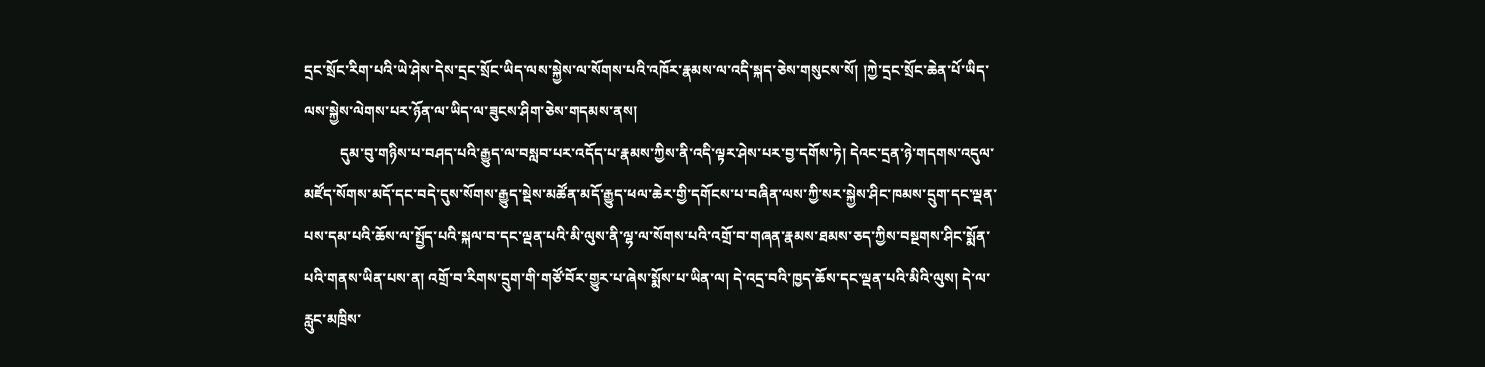དྲང་སྲོང་རིག་པའི་ཡེ་ཤེས་དེས་དྲང་སྲོང་ཡིད་ལས་སྐྱེས་ལ་སོགས་པའི་འཁོར་རྣམས་ལ་འདི་སྐད་ཅེས་གསུངས་སོ། །ཀྱེ་དྲང་སྲོང་ཆེན་པོ་ཡིད་ལས་སྐྱེས་ལེགས་པར་ཉོན་ལ་ཡིད་ལ་ཟུངས་ཤིག་ཅེས་གདམས་ནས།
          དུམ་བུ་གཉིས་པ་བཤད་པའི་རྒྱུད་ལ་བསླབ་པར་འདོད་པ་རྣམས་ཀྱིས་ནི་འདི་ལྟར་ཤེས་པར་བྱ་དགོས་ཏེ། དེའང་དྲན་ཉེ་གདགས་འདུལ་མཛོད་སོགས་མདོ་དང་བདེ་དུས་སོགས་རྒྱུད་སྡེས་མཚོན་མདོ་རྒྱུད་ཕལ་ཆེར་གྱི་དགོངས་པ་བཞིན་ལས་ཀྱི་སར་སྐྱེས་ཤིང་ཁམས་དྲུག་དང་ལྡན་པས་དམ་པའི་ཆོས་ལ་སྤྱོད་པའི་སྐལ་བ་དང་ལྡན་པའི་མི་ལུས་ནི་ལྷ་ལ་སོགས་པའི་འགྲོ་བ་གཞན་རྣམས་ཐམས་ཅད་ཀྱིས་བསྔགས་ཤིང་སྨོན་པའི་གནས་ཡིན་པས་ན། འགྲོ་བ་རིགས་དྲུག་གི་གཙོ་བོར་གྱུར་པ་ཞེས་སྨོས་པ་ཡིན་ལ། དེ་འདྲ་བའི་ཁྱད་ཆོས་དང་ལྡན་པའི་མིའི་ལུས། དེ་ལ་རླུང་མཁྲིས་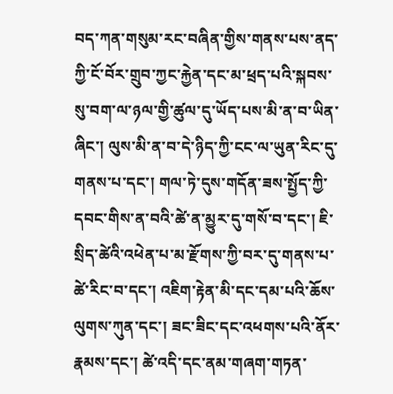བད་ཀན་གསུམ་རང་བཞིན་གྱིས་གནས་པས་ནད་ཀྱི་ངོ་བོར་གྲུབ་ཀྱང་རྐྱེན་དང་མ་ཕྲད་པའི་སྐབས་སུ་བག་ལ་ཉལ་གྱི་ཚུལ་དུ་ཡོད་པས་མི་ན་བ་ཡིན་ཞིང་། ལུས་མི་ན་བ་དེ་ཉིད་ཀྱི་ངང་ལ་ཡུན་རིང་དུ་གནས་པ་དང་། གལ་ཏེ་དུས་གདོན་ཟས་སྤྱོད་ཀྱི་དབང་གིས་ན་བའི་ཚེ་ན་མྱུར་དུ་གསོ་བ་དང་། ཇི་སྲིད་ཚེའི་འཕེན་པ་མ་རྫོགས་ཀྱི་བར་དུ་གནས་པ་ཚེ་རིང་བ་དང་། འཇིག་རྟེན་མི་དང་དམ་པའི་ཆོས་ལུགས་ཀུན་དང་། ཟང་ཟིང་དང་འཕགས་པའི་ནོར་རྣམས་དང་། ཚེ་འདི་དང་ནམ་གཞག་གཏན་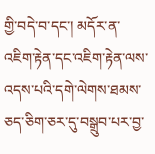གྱི་བདེ་བ་དང་། མདོར་ན་འཇིག་རྟེན་དང་འཇིག་རྟེན་ལས་འདས་པའི་དགེ་ལེགས་ཐམས་ཅད་ཅིག་ཅར་དུ་བསྒྲུབ་པར་བྱ་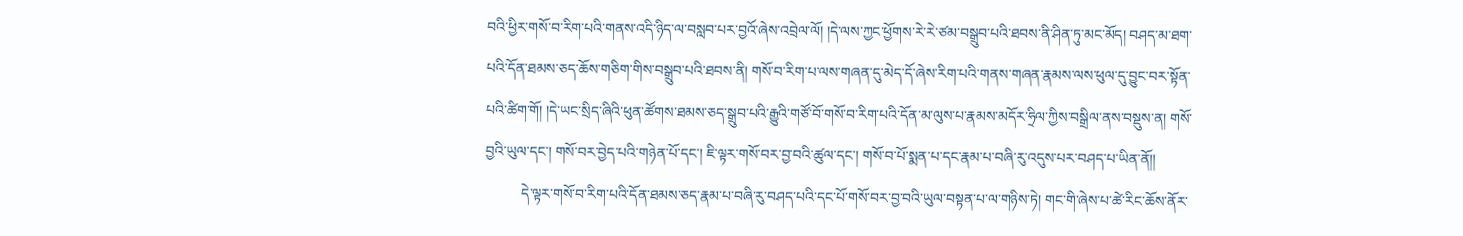བའི་ཕྱིར་གསོ་བ་རིག་པའི་གནས་འདི་ཉིད་ལ་བསླབ་པར་བྱའོ་ཞེས་འབྲེལ་ལོ། །དེ་ལས་ཀྱང་ཕྱོགས་རེ་རེ་ཙམ་བསྒྲུབ་པའི་ཐབས་ནི་ཤིན་ཏུ་མང་མོད། བཤད་མ་ཐག་པའི་དོན་ཐམས་ཅད་ཆོས་གཅིག་གིས་བསྒྲུབ་པའི་ཐབས་ནི། གསོ་བ་རིག་པ་ལས་གཞན་དུ་མེད་དོ་ཞེས་རིག་པའི་གནས་གཞན་རྣམས་ལས་ཕུལ་དུ་བྱུང་བར་སྟོན་པའི་ཚིག་གོ། །དེ་ཡང་སྲིད་ཞིའི་ཕུན་ཚོགས་ཐམས་ཅད་སྒྲུབ་པའི་རྒྱུའི་གཙོ་བོ་གསོ་བ་རིག་པའི་དོན་མ་ལུས་པ་རྣམས་མདོར་ཧྲིལ་ཀྱིས་བསྒྲིལ་ནས་བསྡུས་ན། གསོ་བྱའི་ཡུལ་དང་། གསོ་བར་བྱེད་པའི་གཉེན་པོ་དང་། ཇི་ལྟར་གསོ་བར་བྱ་བའི་ཚུལ་དང་། གསོ་བ་པོ་སྨན་པ་དང་རྣམ་པ་བཞི་རུ་འདུས་པར་བཤད་པ་ཡིན་ནོ།།
          དེ་ལྟར་གསོ་བ་རིག་པའི་དོན་ཐམས་ཅད་རྣམ་པ་བཞི་རུ་བཤད་པའི་དང་པོ་གསོ་བར་བྱ་བའི་ཡུལ་བསྟན་པ་ལ་གཉིས་ཏེ། གང་གི་ཞེས་པ་ཚེ་རིང་ཆོས་ནོར་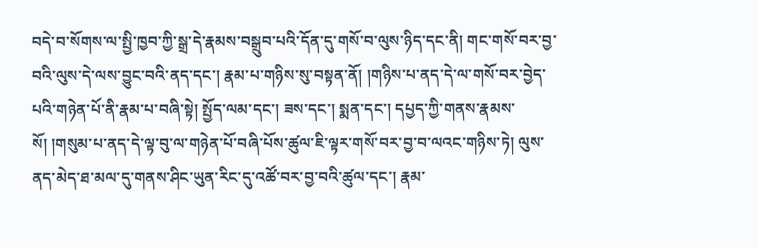བདེ་བ་སོགས་ལ་སྤྱི་ཁྱབ་ཀྱི་སྒྲ་དེ་རྣམས་བསྒྲུབ་པའི་དོན་དུ་གསོ་བ་ལུས་ཉིད་དང་ནི། གང་གསོ་བར་བྱ་བའི་ལུས་དེ་ལས་བྱུང་བའི་ནད་དང་། རྣམ་པ་གཉིས་སུ་བསྟན་ནོ། །གཉིས་པ་ནད་དེ་ལ་གསོ་བར་བྱེད་པའི་གཉེན་པོ་ནི་རྣམ་པ་བཞི་སྟེ། སྤྱོད་ལམ་དང་། ཟས་དང་། སྨན་དང་། དཔྱད་ཀྱི་གནས་རྣམས་སོ། །གསུམ་པ་ནད་དེ་ལྟ་བུ་ལ་གཉེན་པོ་བཞི་པོས་ཚུལ་ཇི་ལྟར་གསོ་བར་བྱ་བ་ལའང་གཉིས་ཏེ། ལུས་ནད་མེད་ཐ་མལ་དུ་གནས་ཤིང་ཡུན་རིང་དུ་འཚོ་བར་བྱ་བའི་ཚུལ་དང་། རྣམ་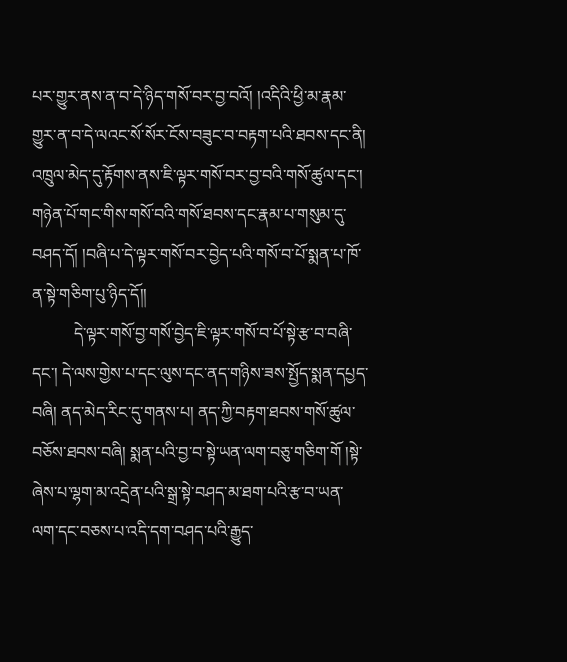པར་གྱུར་ནས་ན་བ་དེ་ཉིད་གསོ་བར་བྱ་བའོ། །འདིའི་ཕྱི་མ་རྣམ་གྱུར་ན་བ་དེ་ལའང་སོ་སོར་ངོས་བཟུང་བ་བརྟག་པའི་ཐབས་དང་ནི། འཁྲུལ་མེད་དུ་རྟོགས་ནས་ཇི་ལྟར་གསོ་བར་བྱ་བའི་གསོ་ཚུལ་དང་། གཉེན་པོ་གང་གིས་གསོ་བའི་གསོ་ཐབས་དང་རྣམ་པ་གསུམ་དུ་བཤད་དོ། །བཞི་པ་དེ་ལྟར་གསོ་བར་བྱེད་པའི་གསོ་བ་པོ་སྨན་པ་ཁོ་ན་སྟེ་གཅིག་པུ་ཉིད་དོ།།
          དེ་ལྟར་གསོ་བྱ་གསོ་བྱེད་ཇི་ལྟར་གསོ་བ་པོ་སྟེ་རྩ་བ་བཞི་དང་། དེ་ལས་གྱེས་པ་དང་ལུས་དང་ནད་གཉིས་ཟས་སྤྱོད་སྨན་དཔྱད་བཞི། ནད་མེད་རིང་དུ་གནས་པ། ནད་ཀྱི་བརྟག་ཐབས་གསོ་ཚུལ་བཅོས་ཐབས་བཞི། སྨན་པའི་བྱ་བ་སྟེ་ཡན་ལག་བཅུ་གཅིག་གོ །སྟེ་ཞེས་པ་ལྷག་མ་འདྲེན་པའི་སྒྲ་སྟེ་བཤད་མ་ཐག་པའི་རྩ་བ་ཡན་ལག་དང་བཅས་པ་འདི་དག་བཤད་པའི་རྒྱུད་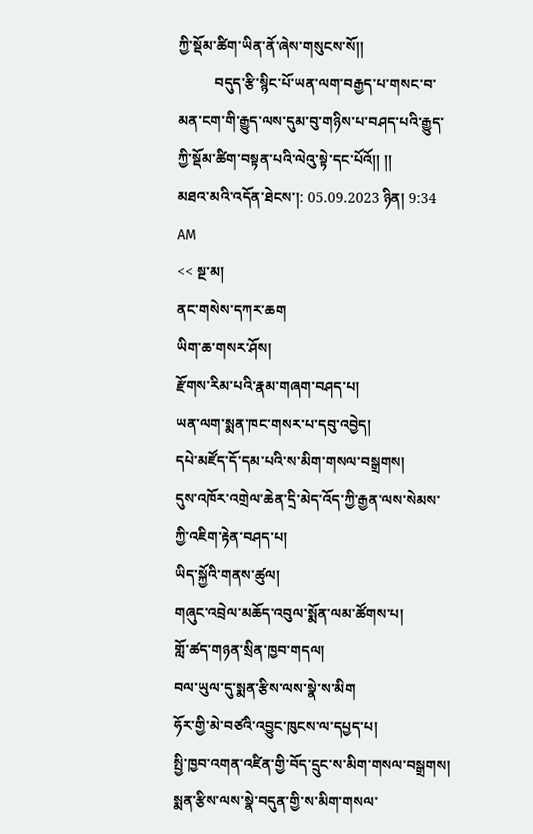ཀྱི་སྡོམ་ཚིག་ཡིན་ནོ་ཞེས་གསུངས་སོ།།
          བདུད་རྩི་སྙིང་པོ་ཡན་ལག་བརྒྱད་པ་གསང་བ་མན་ངག་གི་རྒྱུད་ལས་དུམ་བུ་གཉིས་པ་བཤད་པའི་རྒྱུད་ཀྱི་སྡོམ་ཚིག་བསྟན་པའི་ལེའུ་སྟེ་དང་པོའོ།། །།
མཐའ་མའི་འདོན་ཐེངས་།: 05.09.2023 ཉིན། 9:34 AM
<< སྔ་མ།
ནང་གསེས་དཀར་ཆག
ཡིག་ཆ་གསར་ཤོས།
རྫོགས་རིམ་པའི་རྣམ་གཞག་བཤད་པ།
ཡན་ལག་སྨན་ཁང་གསར་པ་དབུ་འབྱེད།
དཔེ་མཛོད་དོ་དམ་པའི་ས་མིག་གསལ་བསྒྲགས།
དུས་འཁོར་འགྲེལ་ཆེན་དྲི་མེད་འོད་ཀྱི་རྒྱན་ལས་སེམས་ཀྱི་འཇིག་རྟེན་བཤད་པ།
ཡིད་སྐྱོའི་གནས་ཚུལ།
གཞུང་འབྲེལ་མཆོད་འབུལ་སྨོན་ལམ་ཚོགས་པ།
གློ་ཚད་གཉན་སྲིན་ཁྱབ་གདལ།
བལ་ཡུལ་དུ་སྨན་རྩིས་ལས་སྣེ་ས་མིག
ཧོར་གྱི་མེ་བཙའི་འབྱུང་ཁུངས་ལ་དཔྱད་པ།
སྤྱི་ཁྱབ་འགན་འཛིན་གྱི་བོད་དྲུང་ས་མིག་གསལ་བསྒྲགས།
སྨན་རྩིས་ལས་སྣེ་བདུན་གྱི་ས་མིག་གསལ་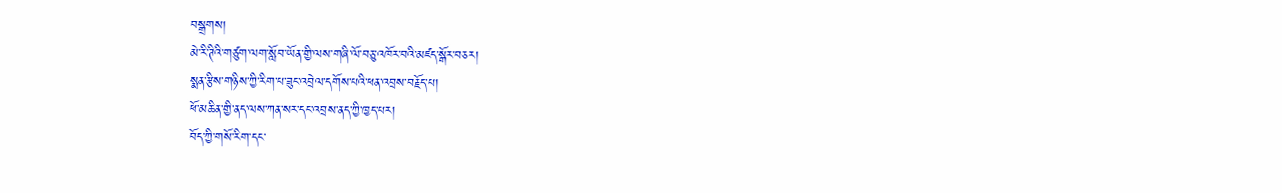བསྒྲགས།
མེ་རི་ཊིའི་གཙུག་ལག་སློབ་ཡོན་གྱི་ལས་གཞི་ལོ་བཅུ་འཁོར་བའི་མཛད་སྒོར་བཅར།
སྨན་རྩིས་གཉིས་ཀྱི་རིག་པ་ཟུང་འབྲེལ་དགོས་པའི་ཕན་འབྲས་བརྗོད་པ།
ཕོ་མཆིན་གྱི་ནད་ལས་ཀན་སར་དང་འབྲས་ནད་ཀྱི་ཁྱད་པར།
བོད་ཀྱི་གསོ་རིག་དང་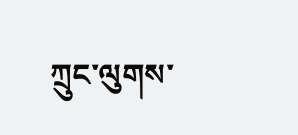ཀྲུང་ལུགས་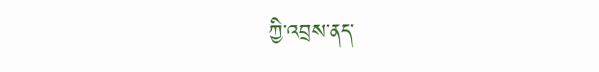ཀྱི་འབྲས་ནད་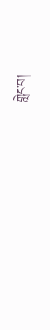གླེང་བ།